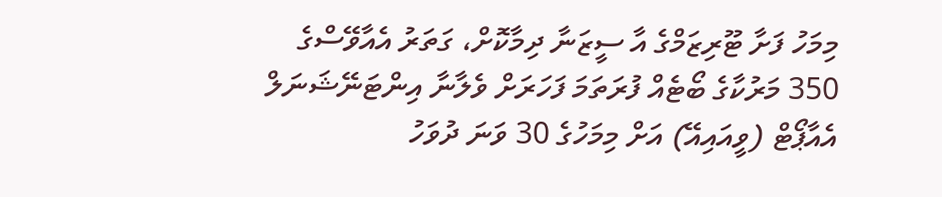މިމަހު ފަށާ ޓޫރިޒަމްގެ އާ ސީޒަނާ ދިމާކޮށް، ގަތަރު އެއާވޭސްގެ 350 މަރުކާގެ ބޯޓެއް ފުރަތަމަ ފަހަރަށް ވެލާނާ އިންޓަނޭޝަނަލް އެއާޕޯޓް (ވީއައިއޭ) އަށް މިމަހުގެ 30 ވަނަ ދުވަހު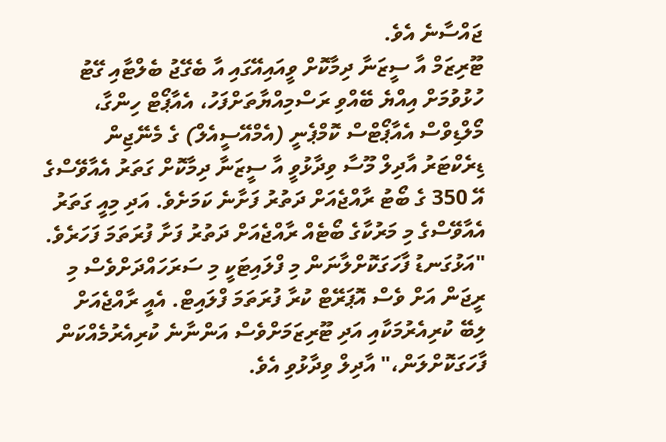ޖައްސާނެ އެވެ.
ޓޫރިޒަމް އާ ސީޒަނާ ދިމާކޮށް ވީއައިއޭގައި އާ ބެގޭޖު ބެލްޓާއި ގޭޓު ހުޅުވުމަށް އިއްޔެ ބޭއްވި ރަސްމިއްޔާތަށްފަހު، އެއާޕޯޓް ހިންގާ، މޯލްޑިވްސް އެއާޕޯޓްސް ކޮމްޕެނީ (އެމްއޭސީއެލް) ގެ މެނޭޖިން ޑިރެކްޓަރު އާދިލް މޫސާ ވިދާޅުވީ އާ ސީޒަނާ ދިމާކޮށް ގަތަރު އެއާވޭސްގެ އޭ 350 ގެ ބޯޓު ރާއްޖެއަށް ދަތުރު ފަށާނެ ކަމަށެވެ. އަދި މިއީ ގަތަރު އެއާވޭސްގެ މި މަރުކާގެ ބޯޓެއް ރާއްޖެއަށް ދަތުރު ފަށާ ފުރަތަމަ ފަހަރެވެ.
"އަޅުގަނޑު ފާހަގަކޮށްލާނަން މި ފްލައިޓަކީ މި ސަރަހައްދަށްވެސް މި ރީޖަން އަށް ވެސް އޮޕަރޭޓް ކުރާ ފުރަތަމަ ފްލައިޓް. އެއީ ރާއްޖެއަށް ލިބޭ ކުރިއެރުމަކާއި އަދި ޓޫރިޒަމަށްވެސް އަންނާނެ ކުރިއެރުމެއްކަން ފާހަގަކޮށްލަން،" އާދިލް ވިދާޅުވި އެވެ.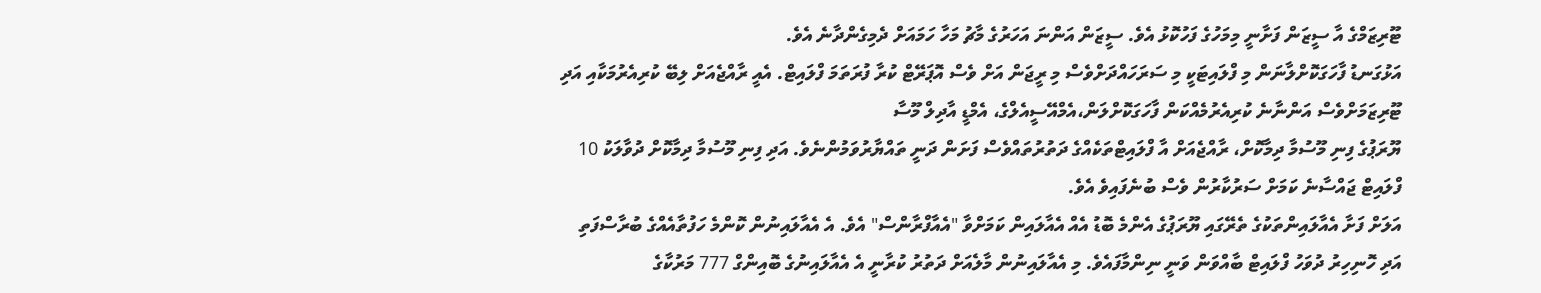ޓޫރިޒަމްގެ އާ ސީޒަން ފަށާނީ މިމަހުގެ ފަހުކޮޅު އެވެ. ސީޒަން އަންނަ އަހަރުގެ މާޗު މަހާ ހަމައަށް ދެމިގެންދާނެ އެވެ.
އަޅުގަނޑު ފާހަގަކޮށްލާނަން މި ފްލައިޓަކީ މި ސަރަހައްދަށްވެސް މި ރީޖަން އަށް ވެސް އޮޕަރޭޓް ކުރާ ފުރަތަމަ ފްލައިޓް. އެއީ ރާއްޖެއަށް ލިބޭ ކުރިއެރުމަކާއި އަދި ޓޫރިޒަމަށްވެސް އަންނާނެ ކުރިއެރުމެއްކަން ފާހަގަކޮށްލަން،އެމްއޭސީއެލްގެ، އެމްޑީ އާދިލް މޫސާ
ޔޫރަޕުގެ ފިނި މޫސުމާ ދިމާކޮށް، ރާއްޖެއަށް އާ ފްލައިޓްތަކެއްގެ ދަތުރުތައްވެސް ފަށަން ދަނީ ތައްޔާރުވަމުންނެވެ. އަދި ފިނި މޫސުމާ ދިމާކޮށް ދުވާލަކު 10 ފްލައިޓް ޖައްސާނެ ކަމަށް ސަރުކާރުން ވެސް ބުނެފައިވެ އެވެ.
އަލަށް ފަށާ އެއާލައިންތަކުގެ ތެރޭގައި ޔޫރަޕުގެ އެންމެ ބޮޑު އެއް އެއާލައިން ކަމަށްވާ "އެއާފްރާންސް" އެވެ. އެ އެއާލައިނުން ކޮންމެ ހަފުތާއެއްގެ ބުރާސްފަތި އަދި ހޮނިހިރު ދުވަހު ފްލައިޓް ބާއްވަން ވަނީ ނިންމާފައެވެ. މި އެއާލައިނުން މާލެއަށް ދަތުރު ކުރާނީ އެ އެއާލައިނުގެ ބޮއިންގް 777 މަރުކާގެ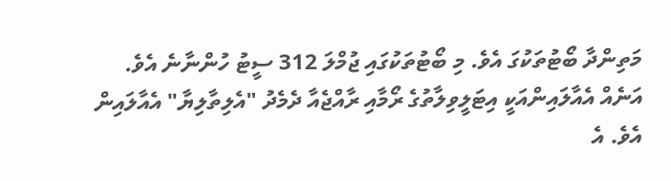މަތިންދާ ބޯޓުތަކުގަ އެވެ. މި ބޯޓުތަކުގައި ޖުމްލަ 312 ސީޓު ހުންނާނެ އެވެ.
އަނެއް އެއާލައިންއަކީ އިޓަލީވިލާތުގެ ރޯމާއި ރާއްޖެއާ ދެމެދު "އެލިތާލިޔާ" އެއާލައިން އެވެ. އެ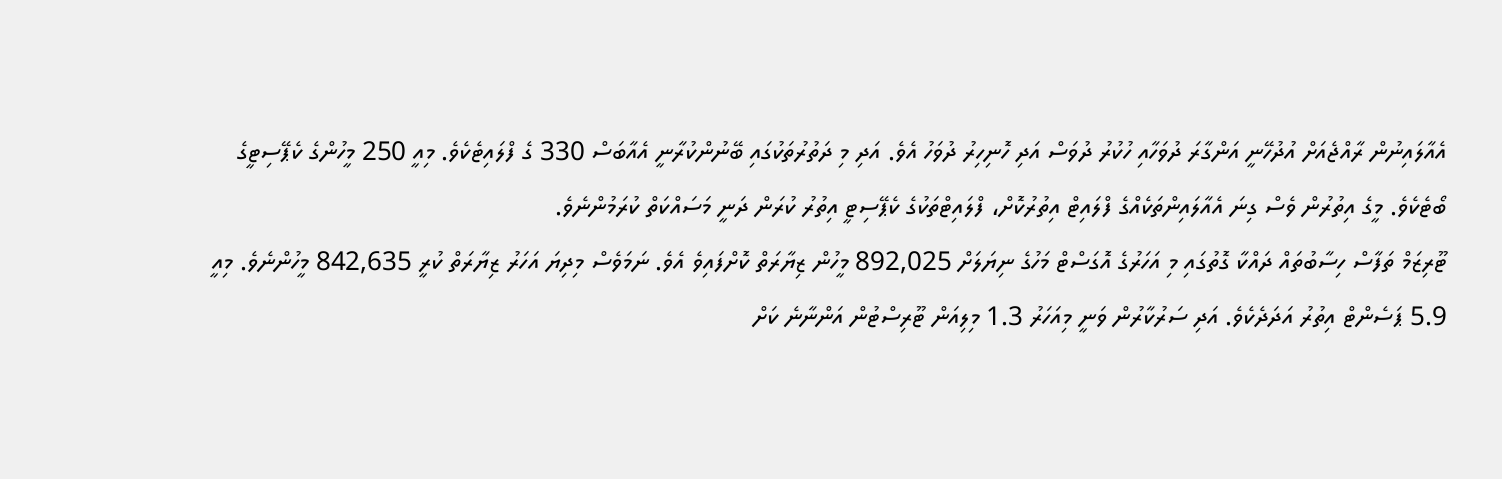އެއާލައިނުން ރާއްޖެއަށް އުދުހޭނީ އަންގާރަ ދުވަހާއި ހުކުރު ދުވަސް އަދި ހޮނިހިރު ދުވަހު އެވެ. އަދި މި ދަތުރުތަކުގައި ބޭނުންކުރާނީ އެއާބަސް 330 ގެ ފްލައިޓެކެވެ. މިއީ 250 މީހުންގެ ކެޕޭސިޓީގެ ބޯޓެކެވެ. މީގެ އިތުރުން ވެސް ގިނަ އެއާލައިންތަކެއްގެ ފްލައިޓް އިތުރުކޮށް، ފްލައިޓްތަކުގެ ކެޕޭސިޓީ އިތުރު ކުރަން ދަނީ މަސައްކަތް ކުރަމުންނެވެ.
ޓޫރިޒަމް ތަފާސް ހިސާބުތައް ދައްކާ ގޮތުގައި މި އަހަރުގެ އޮގަސްޓް މަހުގެ ނިޔަލަށް 892,025 މީހުން ޒިޔާރަތް ކޮށްފައިވެ އެވެ. ނަމަވެސް މިދިޔަ އަހަރު ޒިޔާރަތް ކުރީ 842,635 މީހުންނެވެ. މިއީ 5.9 ޕަސެންޓް އިތުރު އަދަދެކެވެ. އަދި ސަރުކާރުން ވަނީ މިއަހަރު 1.3 މިލިއަން ޓޫރިސްޓުން އަންނާނެ ކަށް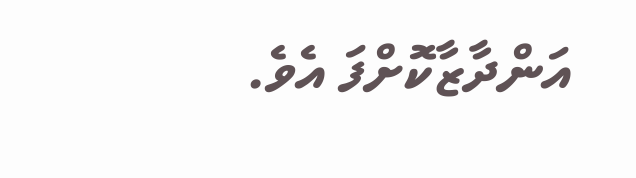އަންދާޒާކޮށްފަ އެވެ.